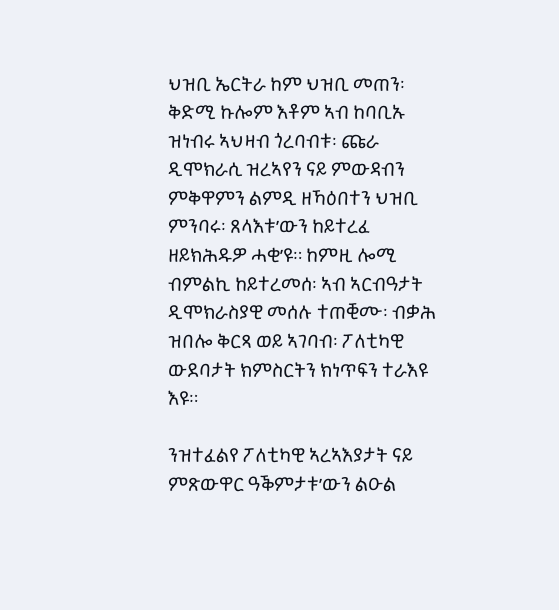ህዝቢ ኤርትራ ከም ህዝቢ መጠን፡ ቅድሚ ኩሎም እቶም ኣብ ከባቢኡ ዝነብሩ ኣህዛብ ጎረባብቱ፡ ጩራ ዲሞክራሲ ዝረኣየን ናይ ምውዳብን ምቅዋምን ልምዲ ዘኻዕበተን ህዝቢ ምንባሩ፡ ጸላእቱ’ውን ከይተረፈ ዘይክሕዱዎ ሓቂ’ዩ። ከምዚ ሎሚ ብምልኪ ከይተረመሰ፡ ኣብ ኣርብዓታት ዲሞክራስያዊ መሰሉ ተጠቒሙ፡ ብቃሕ ዝበሎ ቅርጻ ወይ ኣገባብ፡ ፖለቲካዊ ውደባታት ክምስርትን ክነጥፍን ተራእዩ እዩ።

ንዝተፈልየ ፖለቲካዊ ኣረኣእያታት ናይ ምጽውዋር ዓቕምታቱ’ውን ልዑል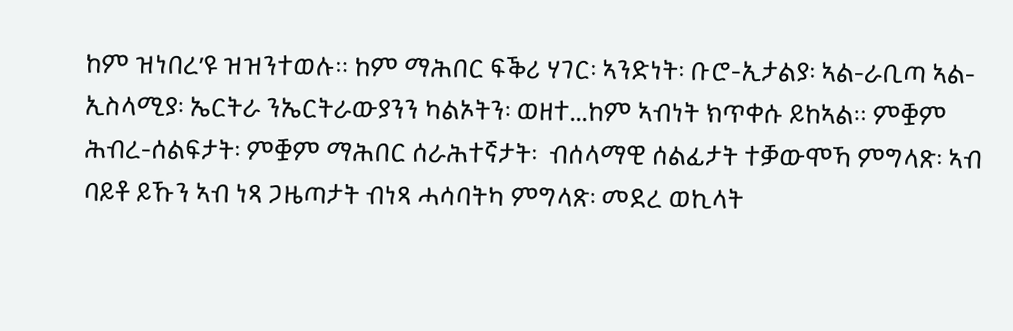ከም ዝነበረ’ዩ ዝዝንተወሉ። ከም ማሕበር ፍቕሪ ሃገር፡ ኣንድነት፡ ቡሮ-ኢታልያ፡ ኣል-ራቢጣ ኣል-ኢስላሚያ፡ ኤርትራ ንኤርትራውያንን ካልኦትን፡ ወዘተ...ከም ኣብነት ክጥቀሱ ይከኣል። ምቛም ሕብረ-ሰልፍታት፡ ምቛም ማሕበር ሰራሕተኛታት፡  ብሰላማዊ ሰልፊታት ተቓውሞኻ ምግላጽ፡ ኣብ ባይቶ ይኹን ኣብ ነጻ ጋዜጣታት ብነጻ ሓሳባትካ ምግላጽ፡ መደረ ወኪላት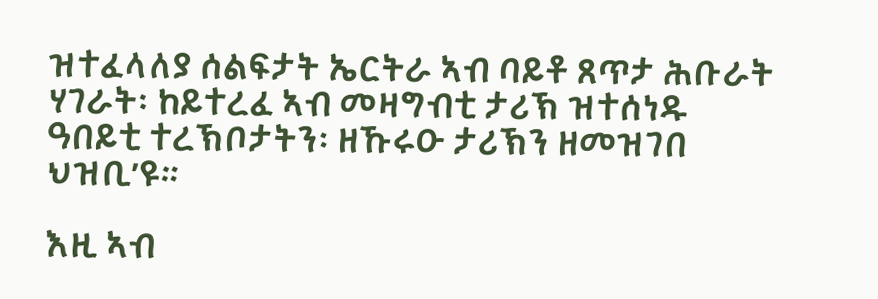ዝተፈላለያ ሰልፍታት ኤርትራ ኣብ ባይቶ ጸጥታ ሕቡራት ሃገራት፡ ከይተረፈ ኣብ መዛግብቲ ታሪኽ ዝተሰነዱ ዓበይቲ ተረኽቦታትን፡ ዘኹሩዑ ታሪኽን ዘመዝገበ ህዝቢ’ዩ።

እዚ ኣብ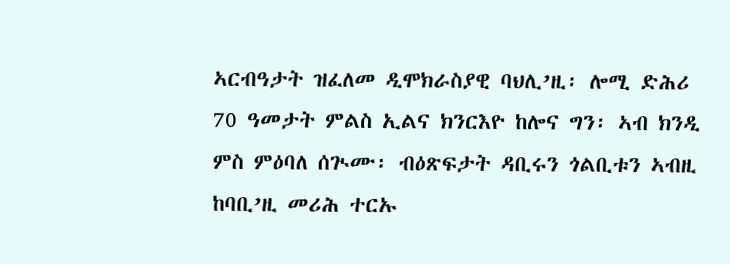ኣርብዓታት ዝፈለመ ዲሞክራስያዊ ባህሊ’ዚ፡ ሎሚ ድሕሪ 70 ዓመታት ምልስ ኢልና ክንርእዮ ከሎና ግን፡ ኣብ ክንዲ ምስ ምዕባለ ሰጒሙ፡ ብዕጽፍታት ዳቢሩን ጎልቢቱን ኣብዚ ከባቢ’ዚ መሪሕ ተርኡ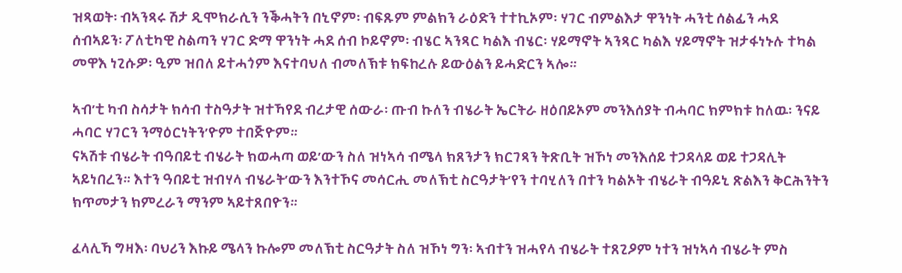ዝጻወት፡ ብኣንጻሩ ሽታ ዲሞክራሲን ንቕሓትን በኒኖም፡ ብፍጹም ምልክን ራዕድን ተተኪኦም፡ ሃገር ብምልእታ ዋንነት ሓንቲ ሰልፊን ሓደ ሰብኣይን፡ ፖለቲካዊ ስልጣን ሃገር ድማ ዋንነት ሓደ ሰብ ኮይኖም፡ ብሄር ኣንጻር ካልእ ብሄር፡ ሃይማኖት ኣንጻር ካልእ ሃይማኖት ዝታፋነኑሉ ተካል መዋእ ነጊሱዎ፡ ዒም ዝበለ ይተሓጎም እናተባህለ ብመለኽቱ ክፍከረሉ ይውዕልን ይሓድርን ኣሎ።

ኣብ’ቲ ካብ ስሳታት ክሳብ ተስዓታት ዝተኻየደ ብረታዊ ሰውራ፡ ጡብ ኩለን ብሄራት ኤርትራ ዘዕበይኦም መንእሰያት ብሓባር ክምክቱ ከለዉ፡ ንናይ ሓባር ሃገርን ንማዕርነትን’ዮም ተበጅዮም።
ናኣሽቱ ብሄራት ብዓበይቲ ብሄራት ክወሓጣ ወይ’ውን ስለ ዝነኣሳ ብሜላ ክጸንታን ክርገጻን ትጽቢት ዝኾነ መንእሰይ ተጋዳላይ ወይ ተጋዳሊት ኣይነበረን። እተን ዓበይቲ ዝብሃላ ብሄራት’ውን እንተኾና መሳርሒ መለኽቲ ስርዓታት’የን ተባሂለን በተን ካልኦት ብሄራት ብዓይኒ ጽልእን ቅርሕንትን ክጥመታን ክምረራን ማንም ኣይተጸበዮን።

ፈላሊኻ ግዛእ፡ ባህሪን እኩይ ሜላን ኩሎም መለኽቲ ስርዓታት ስለ ዝኾነ ግን፡ ኣብተን ዝሓየላ ብሄራት ተጸጊዖም ነተን ዝነኣሳ ብሄራት ምስ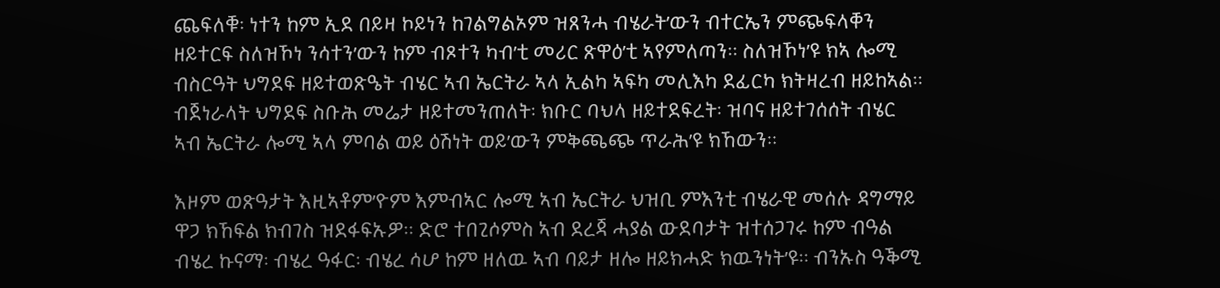ጨፍለቑ፡ ነተን ከም ኢደ በይዛ ኮይነን ከገልግልኦም ዝጸንሓ ብሄራት’ውን ብተርኤን ምጭፍላቐን ዘይተርፍ ስለዝኾነ ንሳተን’ውን ከም ብጾተን ካብ’ቲ መሪር ጽዋዕ’ቲ ኣየምለጣን። ስለዝኾነ’ዩ ክኣ ሎሚ ብስርዓት ህግደፍ ዘይተወጽዔት ብሄር ኣብ ኤርትራ ኣላ ኢልካ ኣፍካ መሊእካ ደፊርካ ክትዛረብ ዘይከኣል። ብጀነራላት ህግደፍ ስቡሕ መሬታ ዘይተመንጠለት፡ ክቡር ባህላ ዘይተደፍረት፡ ዝባና ዘይተገሰሰት ብሄር ኣብ ኤርትራ ሎሚ ኣላ ምባል ወይ ዕሽነት ወይ’ውን ምቅጫጭ ጥራሕ’ዩ ክኸውን።

እዞም ወጽዓታት እዚኣቶም’ዮም እምብኣር ሎሚ ኣብ ኤርትራ ህዝቢ ምእንቲ ብሄራዊ መሰሉ ዳግማይ ዋጋ ክኸፍል ክብገስ ዝደፋፍኡዎ። ድሮ ተበጊሶምስ ኣብ ደረጃ ሓያል ውደባታት ዝተሰጋገሩ ከም ብዓል ብሄረ ኩናማ፡ ብሄረ ዓፋር፡ ብሄረ ሳሆ ከም ዘለዉ ኣብ ባይታ ዘሎ ዘይክሓድ ክዉንነት’ዩ። ብንኡስ ዓቕሚ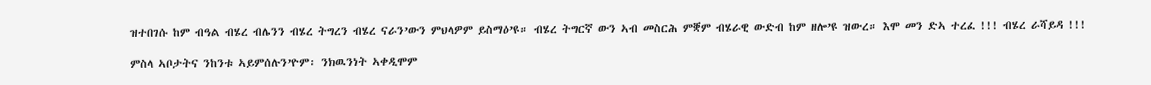ዝተበገሱ ከም ብዓል ብሄረ ብሌንን ብሄረ ትግረን ብሄረ ናራን’ውን ምህላዎም ይስማዕ’ዩ። ብሄረ ትግርኛ ውን ኣብ መስርሕ ምቛም ብሄራዊ ውድብ ከም ዘሎ’ዩ ዝውረ። እሞ መን ድኣ ተረፈ !!! ብሄረ ራሻይዳ !!!

ምስላ ኣቦታትና ንከንቱ ኣይምሰሉን’ዮም፡ ንክዉንነት ኣቀዲሞም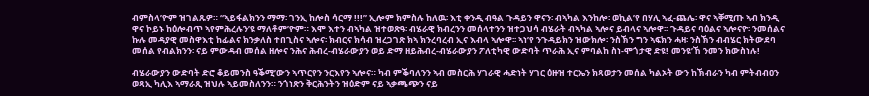ብምስላ’ዮም ዝገልጹዎ። “ኣይፋልክንን ማማ፡ ገንኢ ከሎስ ሳርማ !!!” ኢሎም ክምስሉ ከለዉ፡ እቲ ቀንዲ ብዓል ጉዳይን ዋናን፡ ብኣካል እንከሎ፡ ወኪል’የ በሃሊ ኣፈ-ጨሌ፡ ዋና ኣቐሚጡ ኣብ ክንዲ ዋና ኮይኑ ከዕሎብጥ ኣየምሕረሉን’ዩ ማለቶም’ዮም። እሞ እተን ብኣካል ዝተወጽዓ፡ ብሄራዊ ክብረንን መሰላተንን ዝተጋህሳ ብሄራት ብኣካል ኣሎና ይብላና ኣሎዋ፡፡ ጉዳይና ባዕልና ኣሎናዮ፡ ንመሰልና ኩሉ መዳያዊ መስዋእቲ ከፊልና ክንቃለስ ተበጊስና ኣሎና፡ ክብርና ክሳብ ዝረጋገጽ ክኣ ክንረባረብ ኢና እብላ ኣሎዋ፡፡ ኣነ’የ ንጉዳይክን ዝውክሎ፡ ንስኽን ግን ኣፍክን ሓዛ፡ ንስኽን ብብሄር ክትውደባ መሰል የብልክንን፡ ናይ ምውዳብ መሰል ዘሎና ንሕና ሕብረ-ብሄራውያን ወይ ድማ ዘይሕብረ-ብሄራውያን ፖለቲካዊ ውድባት ጥራሕ ኢና ምባልከ ስነ-ሞጎታዊ ድዩ! መንዩ’ኸ ንመን ክውስነሉ!

ብሄራውያን ውድባት ድሮ ቆይመንስ ዓቕሚ’ውን ኣጥርየን ንርእየን ኣሎና። ካብ ምቕባለንን ኣብ መስርሕ ሃገራዊ ሓድነት ሃገር ዕዙዝ ተርኤን ክጻወታን መሰል ካልኦት ውን ከኽብራን ካብ ምትብብዐን ወጻኢ ካሊእ ኣማራጺ ዝህሉ ኣይመስለንን። ንጎነጽን ቅርሕንትን ዝዕድም ናይ ኣቃጫጭን ናይ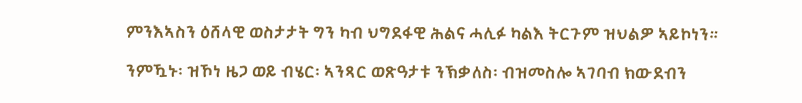ምንእኣስን ዕሸላዊ ወስታታት ግን ካብ ህግደፋዊ ሕልና ሓሊፉ ካልእ ትርጉም ዝህልዎ ኣይኮነን።

ንምዃኑ፡ ዝኾነ ዜጋ ወይ ብሄር፡ ኣንጻር ወጽዓታቱ ንኽቃለስ፡ ብዝመስሎ ኣገባብ ክውደብን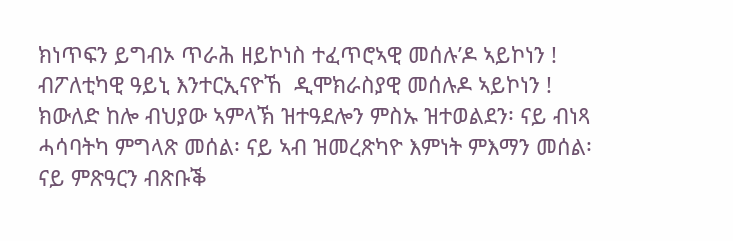ክነጥፍን ይግብኦ ጥራሕ ዘይኮነስ ተፈጥሮኣዊ መሰሉ’ዶ ኣይኮነን ! ብፖለቲካዊ ዓይኒ እንተርኢናዮኸ  ዲሞክራስያዊ መሰሉዶ ኣይኮነን ! ክውለድ ከሎ ብህያው ኣምላኽ ዝተዓደሎን ምስኡ ዝተወልደን፡ ናይ ብነጻ ሓሳባትካ ምግላጽ መሰል፡ ናይ ኣብ ዝመረጽካዮ እምነት ምእማን መሰል፡ ናይ ምጽዓርን ብጽቡቕ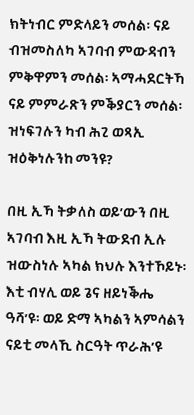ክትነብር ምድላይን መሰል፡ ናይ ብዝመስለካ ኣገባብ ምውዳብን ምቅዋምን መሰል፡ ኣማሓደርትኻ ናይ ምምራጽን ምቕያርን መሰል፡ ዝነፍገሉን ካብ ሕጊ ወጻኢ ዝዕቅነሉንከ መንዩ?

በዚ ኢኻ ትቃለስ ወይ’ውን በዚ ኣገባብ እዚ ኢኻ ትውደብ ኢሉ ዝውስነሉ ኣካል ክህሉ እንተኾይኑ፡ እቲ ብሃሊ ወይ ጌና ዘይነቕሔ ዓሻ’ዩ፡ ወይ ድማ ኣካልን ኣምሳልን ናይቲ መላኺ ስርዓት ጥራሕ’ዩ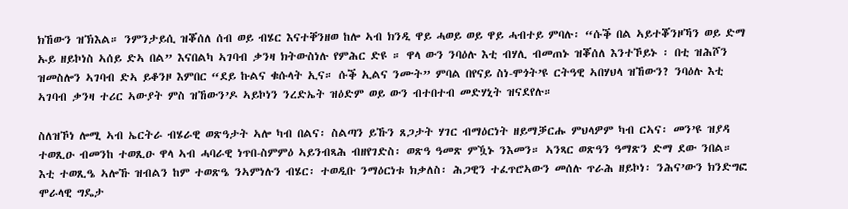ክኸውን ዝኽእል። ንምንታይሲ ዝቖሰለ ሰብ ወይ ብሄር እናተቐንዘወ ከሎ ኣብ ክንዲ ዋይ ሓወይ ወይ ዋይ ሓብተይ ምባሉ፡ “ሱቕ በል ኣይተቖንዞኻን ወይ ድማ ኡይ ዘይኮነስ ኣሰይ ድኣ በል” እናበልካ ኣገባብ ቃንዛ ክትውስነሉ የምሕር ድዩ ። ዋላ ውን ንባዕሉ እቲ ብሃሊ ብመጠኑ ዝቖሰለ እንተኾይኑ ፡ በቲ ዝሕሾን ዝመስሎን ኣገባብ ድኣ ይቆንዞ እምበር “ደይ ኩልና ቁሱላት ኢና። ሱቕ ኢልና ንሙት” ምባል በየናይ ስነ-ሞጎት’ዩ ርትዓዊ ኣበሃህላ ዝኸውን? ንባዕሉ እቲ ኣገባብ ቃንዛ ተሪር ኣውያት ምስ ዝኸውን’ዶ ኣይኮነን ንረድኤት ዝዕድም ወይ ውን ብተበተብ መድሃኒት ዝናደየሉ።

ስለዝኾነ ሎሚ ኣብ ኤርትራ ብሄራዊ ወጽዓታት ኣሎ ካብ በልና፡ ስልጣን ይኹን ጸጋታት ሃገር ብማዕርነት ዘይማቓርሑ ምህላዎም ካብ ርኣና፡ መን’ዩ ዝያዳ ተወጺዑ ብመንከ ተወጺዑ ዋላ ኣብ ሓባራዊ ነጥበ-ስምምዕ ኣይንብጻሕ ብዘየገድስ፡ ወጽዓ ዓመጽ ምዃኑ ንእመን። ኣንጻር ወጽዓን ዓማጽን ድማ ደው ንበል። እቲ ተወጺዔ ኣሎኹ ዝብልን ከም ተወጽዔ ንኣምነሉን ብሄር፡ ተወዲቡ ንማዕርነቱ ክቃለስ፡ ሕጋዊን ተፈጥሮኣውን መሰሉ ጥራሕ ዘይኮነ፡ ንሕና’ውን ክንድግፎ ሞራላዊ ግዴታ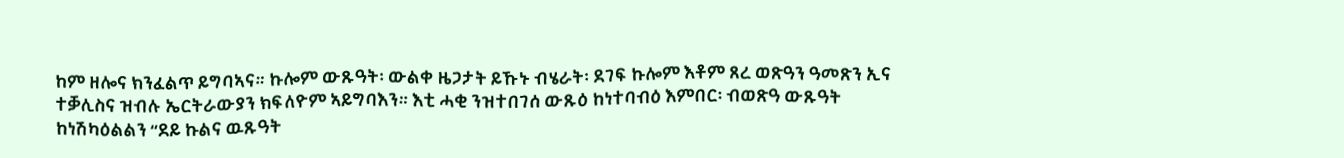ከም ዘሎና ክንፈልጥ ይግባኣና። ኩሎም ውጹዓት፡ ውልቀ ዜጋታት ይኹኑ ብሄራት፡ ደገፍ ኩሎም እቶም ጸረ ወጽዓን ዓመጽን ኢና ተቓሊስና ዝብሉ ኤርትራውያን ክፍለዮም ኣይግባእን። እቲ ሓቂ ንዝተበገሰ ውጹዕ ከነተባብዕ እምበር፡ ብወጽዓ ውጹዓት ከነሽካዕልልን “ደይ ኩልና ዉጹዓት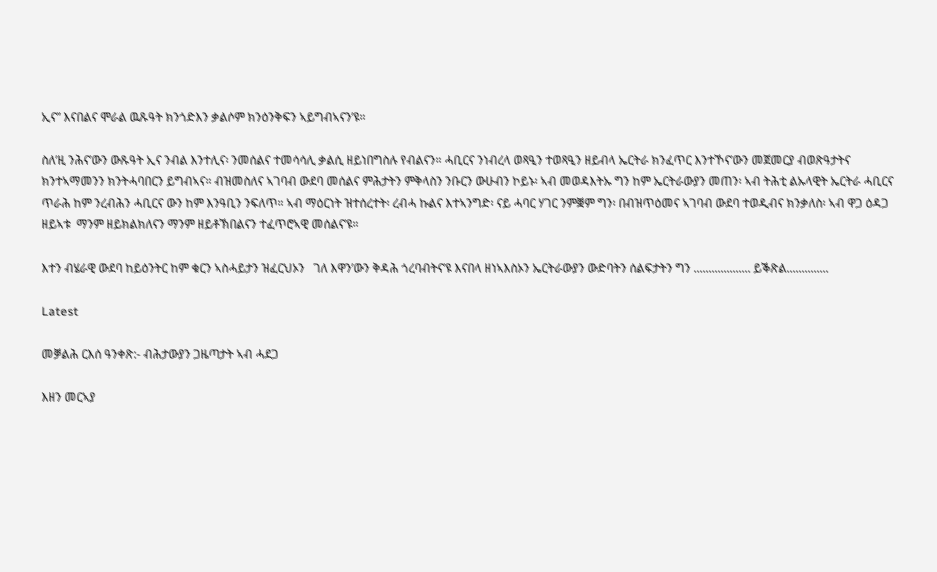ኢና” እናበልና ሞራል ዉጹዓት ክንጎድእን ቃልሶም ክንዕንቅፍን ኣይግብኣናን’ዩ።

ስለ’ዚ ንሕና’ውን ውጹዓት ኢና ንብል እንተሊና፡ ንመሰልና ተመሳሳሊ ቃልሲ ዘይነበግስሉ የብልናን። ሓቢርና ንነብረላ ወጻዒን ተወጻዒን ዘይብላ ኤርትራ ክንፈጥር እንተኾና’ውን መጀመርያ ብወጽዓታትና ክንተኣማመንን ክንትሓባበርን ይግብኣና። ብዝመስለና ኣገባብ ውደባ መሰልና ምሕታትን ምቅላስን ንቡርን ውሁብን ኮይኑ፡ ኣብ መወዳእትኡ ግን ከም ኤርትራውያን መጠን፡ ኣብ ትሕቲ ልኡላዊት ኤርትራ ሓቢርና ጥራሕ ከም ንረብሕን ሓቢርና ውን ከም እንዓቢን ንፍለጥ። ኣብ ማዕርነት ዝተሰረተት፡ ረብሓ ኩልና እተኣንግድ፡ ናይ ሓባር ሃገር ንምቛም ግን፡ በብዝጥዕመና ኣገባብ ውደባ ተወዲብና ክንቃለስ፡ ኣብ ዋጋ ዕዳጋ ዘይኣቱ  ማንም ዘይክልክለናን ማንም ዘይቶኽበልናን ተፈጥሮኣዊ መሰልና’ዩ።

እተን ብሄራዊ ውደባ ከይዕንትር ከም ቁርን ኣስሓይታን ዝፈርህኦን   ገለ እዋን’ውን ቅዳሕ ጎረባብትና’ዩ እናበላ ዘነኣእስኦን ኤርትራውያን ውድባትን ሰልፍታትን ግን ................... ይቕጽል..............

Latest

መቓልሕ ርእሰ ዓንቀጽ:- ብሕታውያን ጋዜጣታት ኣብ ሓደጋ

እዘን መርኣያ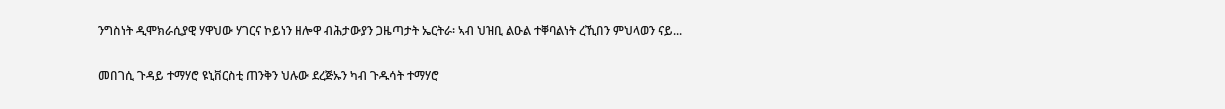ንግስነት ዲሞክራሲያዊ ሃዋህው ሃገርና ኮይነን ዘሎዋ ብሕታውያን ጋዜጣታት ኤርትራ፡ ኣብ ህዝቢ ልዑል ተቐባልነት ረኺበን ምህላወን ናይ...

መበገሲ ጉዳይ ተማሃሮ ዩኒቨርስቲ ጠንቅን ህሉው ደረጅኡን ካብ ጉዱሳት ተማሃሮ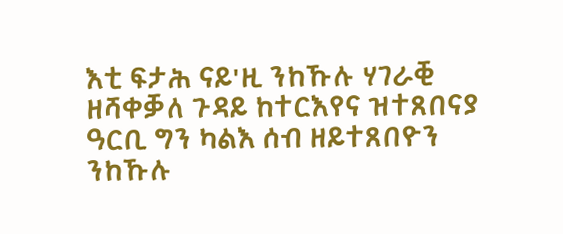እቲ ፍታሕ ናይ'ዚ ንከኹሉ ሃገራቒ ዘሻቀቓለ ጉዳይ ከተርእየና ዝተጸበናያ ዓርቢ ግን ካልእ ሰብ ዘይተጸበዮን ንከኹሉ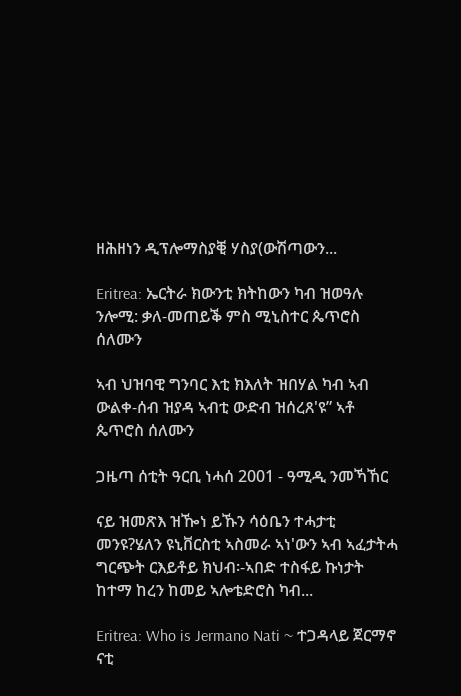ዘሕዘነን ዲፕሎማስያቒ ሃስያ(ውሽጣውን...

Eritrea: ኤርትራ ክውንቲ ክትከውን ካብ ዝወዓሉ ንሎሚ: ቃለ-መጠይቕ ምስ ሚኒስተር ጴጥሮስ ሰለሙን

ኣብ ህዝባዊ ግንባር እቲ ክእለት ዝበሃል ካብ ኣብ ውልቀ-ሰብ ዝያዳ ኣብቲ ውድብ ዝሰረጸ'ዩ” ኣቶ ጴጥሮስ ሰለሙን

ጋዜጣ ሰቲት ዓርቢ ነሓሰ 2001 - ዓሚዲ ንመኻኸር

ናይ ዝመጽእ ዝዀነ ይኹን ሳዕቤን ተሓታቲ መንዩ?ሄለን ዩኒቨርስቲ ኣስመራ ኣነ'ውን ኣብ ኣፈታትሓ ግርጭት ርእይቶይ ክህብ፡-ኣበድ ተስፋይ ኩነታት ከተማ ከረን ከመይ ኣሎቴድሮስ ካብ...

Eritrea: Who is Jermano Nati ~ ተጋዳላይ ጀርማኖ ናቲ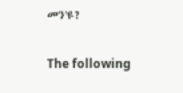መን'ዩ?

The following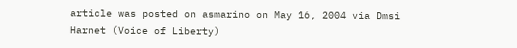article was posted on asmarino on May 16, 2004 via Dmsi Harnet (Voice of Liberty)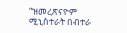“ዝመረጽናዮም ሚኒስተራት በብተራ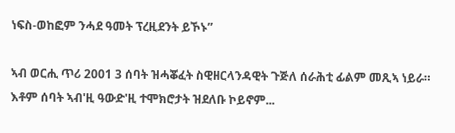ነፍስ-ወከፎም ንሓደ ዓመት ፕረዚደንት ይኾኑ”

ኣብ ወርሒ ጥሪ 2001 3 ሰባት ዝሓቖፈት ስዊዘርላንዳዊት ጉጅለ ሰራሕቲ ፊልም መጺኣ ነይራ። እቶም ሰባት ኣብ'ዚ ዓውድ'ዚ ተሞክሮታት ዝደለቡ ኮይኖም...